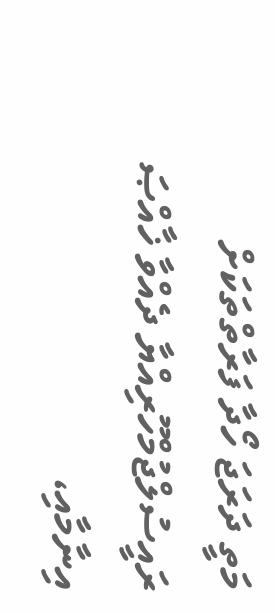މަތީ ދަރަޖަ ހޯދާ ފަރާތްތަކަށް ރައީސުލްޖުމްހޫރިއްޔާ ދެއްވާ ޚާއްޞަ އިނާމާއި،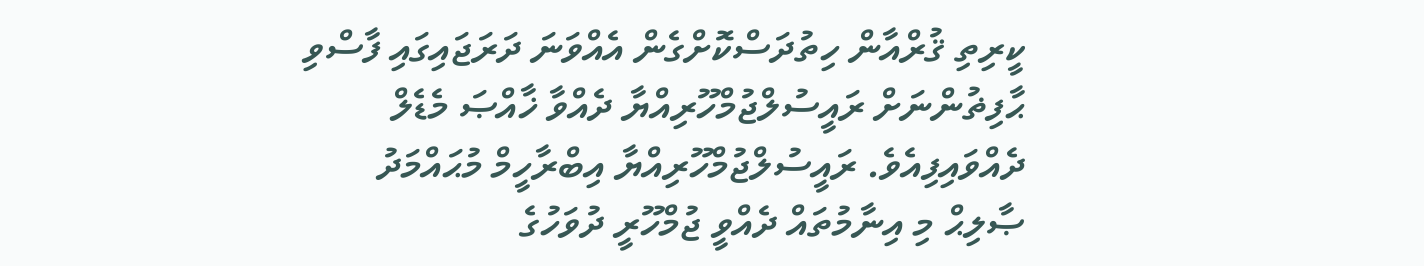ކީރިތި ޤުރްއާން ހިތުދަސްކޮށްގެން އެއްވަނަ ދަރަޖައިގައި ފާސްވި ޙާފިޡުންނަށް ރައީސުލްޖުމްހޫރިއްޔާ ދެއްވާ ޚާއްޞަ މެޑެލް ދެއްވައިފިއެވެ. ރައީސުލްޖުމްހޫރިއްޔާ އިބްރާހީމް މުޙައްމަދު ޞާލިޙް މި އިނާމުތައް ދެއްވީ ޖުމްހޫރީ ދުވަހުގެ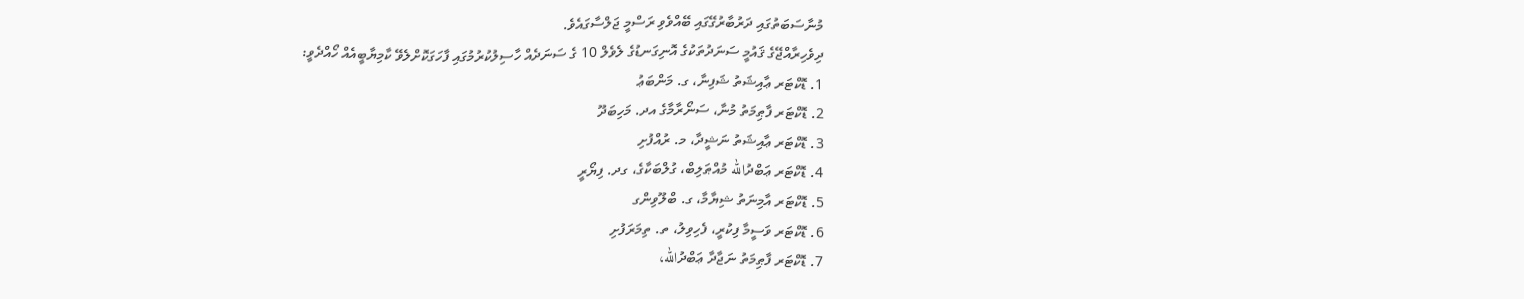މުނާސަބަތުގައި ދަރުބާރުގޭގައި ބޭއްވެވި ރަސްމީ ޖަލްސާގައެވެ.
ދިވެހިރާއްޖޭގެ ޤައުމީ ސަނަދުތަކުގެ އޮނިގަނޑުގެ ލެވެލް 10 ގެ ސަނަދެއް ހާސިލުކުރުމުގައި ފާހަގަކޮށްލެވޭ ކާމިޔާބީއެއް ހޯއްދެވީ:
1. ޑޮކްޓަރ ޢާއިޝަތު ޝަފިނާ، ގ. މަންބަޢު
2. ޑޮކްޓަރ ފާޠިމަތު މުނާ، ސަނޯރާމާގެ އދ. މަހިބަދޫ
3. ޑޮކްޓަރ ޢާއިޝަތު ނަޝީދާ، މ. ރުއްފުށި
4. ޑޮކްޓަރ ޢަބްދުالله މުއްޠަލިބް، ގުލްބަކާގެ، ގދ. ފިޔޯރީ
5. ޑޮކްޓަރ އާމިނަތު ޝިޔާމާ، ގ. ބްލޫވިންގ
6. ޑޮކްޓަރ ވަސީމާ ފިކުރީ، ފެހިވިލު، ތ. ތިމަރަފުށި
7. ޑޮކްޓަރ ފާޠިމަތު ނަޖާދާ ޢަބްދުالله،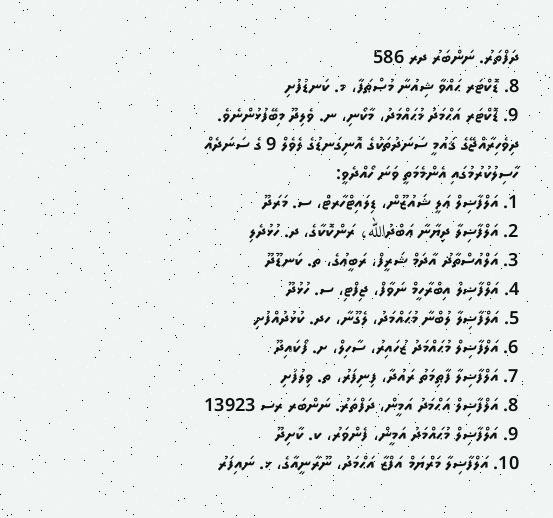ދަފްތަރު. ނަންބަރު ދރ 586
8. ޑޮކްޓަރ ޙައްވާ ޝިއުނާ މުޞްޠަފާ، މ. ކަނޑުފުށި
9. ޑޮކްޓަރ އަޙްމަދު މުޙައްމަދު، މާކޯނި، ނ. ވެލިދޫ މިބޭފުޅުންނެވެ.
ދިވެހިރާއްޖޭގެ ޤައުމީ ސަނަދުތަކުގެ އޮނިގަނޑުގެ ލެވެލް 9 ގެ ސަނަދެއް ހާސިލުކުރުމުގައި އެންމެމަތީ ވަނަ ހޯއްދެވީ:
1. އަލްފާޟިލް ޢަލީ ޝައުޒޫން، ޑިލައިޓްހާރޓް، ސ. މަރަދޫ
2. އަލްފާޟިލާ ދިޔާނާ ޢަބްދުالله، ރަންކޮކާގެ، ދ. ހުޅުދެލި
3. އަލްއުސްތާޛު އާދަމް ޝަރީފް، ރަބީޢުގެ، ތ. ކަނޑޫދޫ
4. އަލްފާޟިލް އިބްރާހީމް ނަވާފް، ޖިފްޓި، ސ. ހުޅުދޫ
5. އަލްފާޟިލާ ލުބްނާ މުޙައްމަދު، ލެގޫނާ، ހދ. ކުޅުދުއްފުށި
6. އަލްފާޟިލް މުޙައްމަދު ޒުހައިރު، ސާހިލް، ށ. ފޯކައިދޫ
7. އަލްފާޟިލާ ފާޠިމަތު ރައުދާ، ފިނިފަރު، ތ. ވިލުފުށި
8. އަލްފާޟިލް އަޙްމަދު އަމީން، ދަފްތަރު. ނަންބަރ ރސ 13923
9. އަލްފާޟިލް މުޙައްމަދު އަމީން، ފެންވަރު، ކ. ކާށިދޫ
10. އަލްފާޟިލާ މަރްޔަމް އަފްޒާ އަޙްމަދު، ނޫރާނީއާގެ، ޅ. ނައިފަރު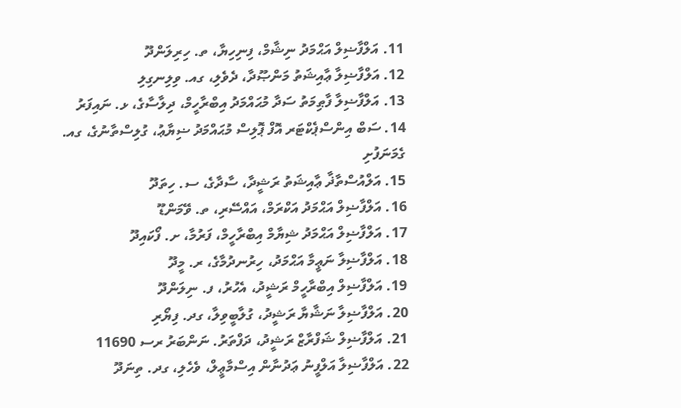11. އަލްފާޟިލް އަޙްމަދު ނިޝާމް، ފިނިހިޔާ، ތ. ހިރިލަންދޫ
12. އަލްފާޟިލާ ޢާއިޝަތު މަންޞޫދާ، ދެވެލި، ގއ. ވިލިނގިލި
13. އަލްފާޟިލާ ފާޠިމަތު ސަދާ މުޙައްމަދު އިބްރާހީމް، ދިލާސާގެ، ޅ. ނައިފަރު
14. ސަބް އިންސްޕެކްޓަރ އޮފް ޕޮލިސް މުޙައްމަދު ޟިޔާޢު، ގުލިސްތާނުގެ، ގއ. ގެމަނަފުށި
15. އަލްއުސްތާޛާ ޢާއިޝަތު ރަޝީދާ، ސާދާގެ، ސ. ހިތަދޫ
16. އަލްފާޟިލް އަޙްމަދު އަކްރަމް، އައްސޭރި، ތ. ވޭމަންޑޫ
17. އަލްފާޟިލް އަޙްމަދު ޝިޔާމް އިބްރާހީމް، ފަރުމާ، ށ. ފޯކައިދޫ
18. އަލްފާޟިލާ ނަޢީމާ އަޙްމަދު، ހިރުނދުމާގެ، ރ. މީދޫ
19. އަލްފާޟިލް އިބްރާހީމް ރަޝީދު، އެހުރު، ފ. ނިލަންދޫ
20. އަލްފާޟިލާ ނަޝާޔާ ރަޝީދު، ގުލާބީވިލާ، ގދ. ފިޔޯރި
21. އަލްފާޟިލް ޝަފްރާޒް ރަޝީދު، ދަފްތަރު. ނަންބަރު ރސ 11690
22. އަލްފާޟިލާ އަލްފީނު ޢަދުނާން އިސްމާޢީލް، ވެހެލި، ގދ. ތިނަދޫ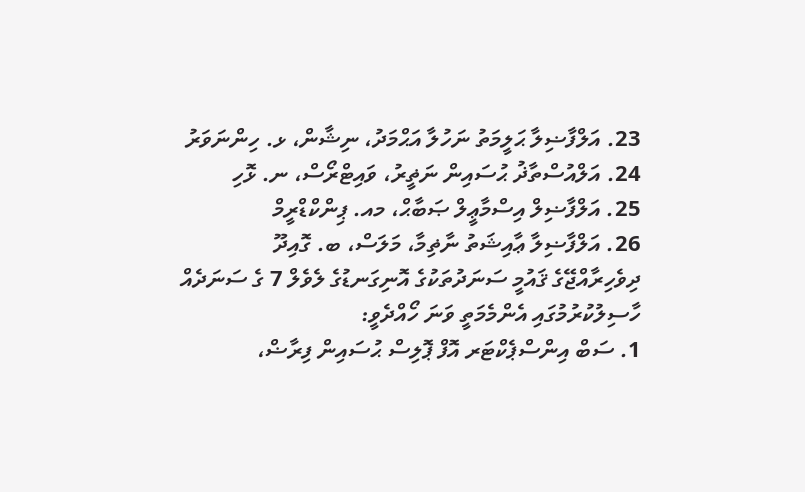23. އަލްފާޟިލާ ޙަލީމަތު ނަހުލާ އަޙްމަދު، ނިޝާން، ޅ. ހިންނަވަރު
24. އަލްއުސްތާޛު ޙުސައިން ނަޡީރު، ވައިޓްރޯސް، ނ. ޅޮހި
25. އަލްފާޟިލް އިސްމާޢީލް ޞަބާޙް، މއ. ޕިންކްޑްރީމް
26. އަލްފާޟިލާ ޢާއިޝަތު ނާޡިމާ، މަލަސް، ބ. ގޮއިދޫ
ދިވެހިރާއްޖޭގެ ޤައުމީ ސަނަދުތަކުގެ އޮނިގަނޑުގެ ލެވެލް 7 ގެ ސަނަދެއް ހާސިލުކުރުމުގައި އެންމެމަތީ ވަނަ ހޯއްދެވީ:
1. ސަބް އިންސްޕެކްޓަރ އޮފް ޕޮލިސް ޙުސައިން ފިރާޟް،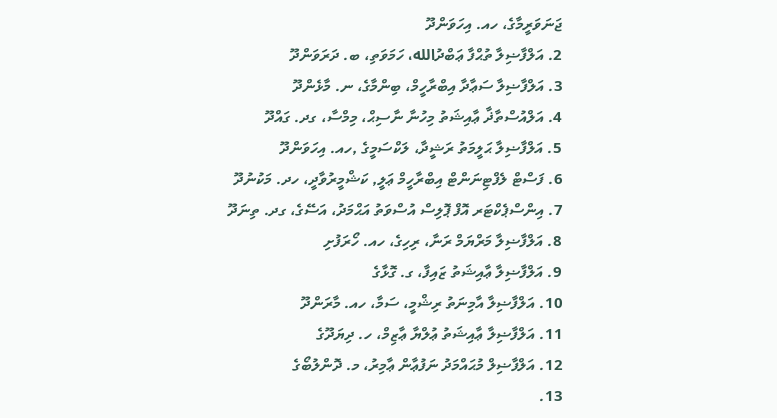ޖަނަވަރީމާގެ، ހއ. އިހަވަންދޫ
2. އަލްފާޟިލާ ތުޙްފާ ޢަބްދުالله، ހަމަވަތި، ބ. ދަރަވަންދޫ
3. އަލްފާޟިލާ ސަޢާދާ އިބްރާހީމް، ބިންމާގެ، ނ. މާޅެންދޫ
4. އަލްއުސްތާޛާ ޢާއިޝަތު މިހުނާ ނާސިޙް، މިމްސާ، ގދ. ގައްދޫ
5. އަލްފާޟިލާ ޙަލީމަތު ރަޝީދާ، ލަކްސަމީގެ ,ހއ. އިހަވަންދޫ
6. ފަސްޓް ލެފްޓިނަންޓް އިބްރާހީމް ޢަލީ, ކަޝްމީރުވާދީ، ހދ. މަކުނުދޫ
7. އިންސްޕެކްޓަރ އޮފް ޕޮލިސް އުސްވަތު އަޙްމަދު، އަސޭގެ، ގދ. ތިނަދޫ
8. އަލްފާޟިލާ މަރްޔަމް ރަނާ، ރިހިގެ، ހއ. ހޯރަފުށި
9. އަލްފާޟިލާ ޢާއިޝަތު ޒައިފާ، ގ. ގޮޅާގެ
10. އަލްފާޟިލާ އާމިނަތު ރިޝްމީ، ސަމާ، ހއ. މާރަންދޫ
11. އަލްފާޟިލާ ޢާއިޝަތު ޢުލްޔާ ޢާޒިމް، ހ. ދިޔަދޫގެ
12. އަލްފާޟިލް މުޙައްމަދު ނަފުޢާން ޢާމިރު، މ. ދޮންލުބޯގެ
13.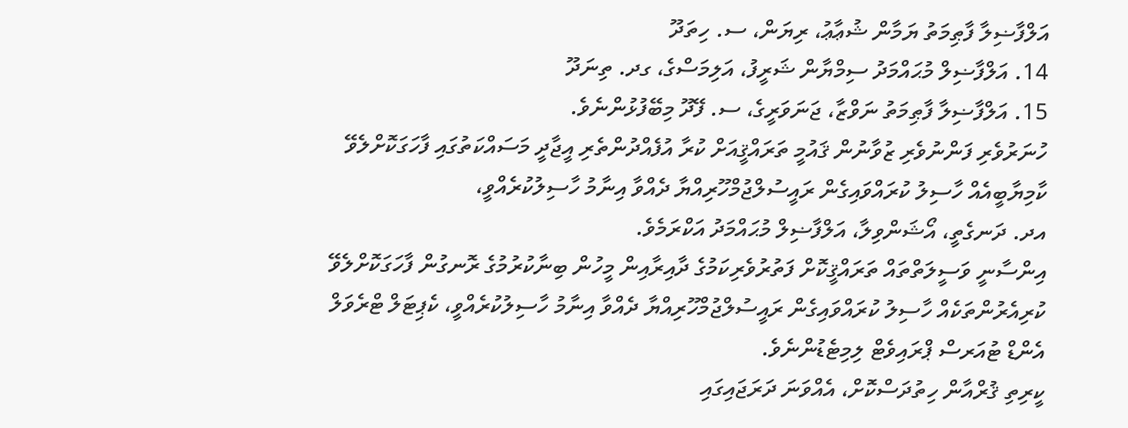އަލްފާޟިލާ ފާޠިމަތު ޔަމާން ޝުޢާޢު، ރިޔަން، ސ. ހިތަދޫ
14. އަލްފާޟިލް މުޙައްމަދު ސިމްޔާން ޝަރީފު، އަލިމަސްގެ، ގދ. ތިނަދޫ
15. އަލްފާޟިލާ ފާޠިމަތު ނަވްޒާ، ޖަނަވަރީގެ، ސ. ފޭދޫ މިބޭފުޅުންނެވެ.
ހުނަރުވެރި ފަންނުވެރި ޒުވާނުން ޤައުމީ ތަރައްޤީއަށް ކުރާ އުފެއްދުންތެރި އީޖާދީ މަސައްކަތުގައި ފާހަގަކޮށްލެވޭ ކާމިޔާބީއެއް ހާސިލު ކުރައްވައިގެން ރައީސުލްޖުމްހޫރިއްޔާ ދެއްވާ އިނާމު ހާސިލުކުރެއްވީ،
އދ. ދަނގެތީ، އޯޝަންވިލާ، އަލްފާޟިލް މުޙައްމަދު އަކްރަމެވެ.
އިންސާނީ ވަސީލަތްތައް ތަރައްޤީކޮށް ފަތުރުވެރިކަމުގެ ދާއިރާއިން މީހުން ބިނާކުރުމުގެ ރޮނގުން ފާހަގަކޮށްލެވޭ ކުރިއެރުންތަކެއް ހާސިލު ކުރައްވައިގެން ރައީސުލްޖުމްހޫރިއްޔާ ދެއްވާ އިނާމު ހާސިލުކުރެއްވީ، ކެޕިޓަލް ޓްރެވަލް އެންޑް ޓުއަރސް ޕްރައިވެޓް ލިމިޓެޑުންނެވެ.
ކީރިތި ޤުރްއާން ހިތުދަސްކޮށް، އެއްވަނަ ދަރަޖައިގައި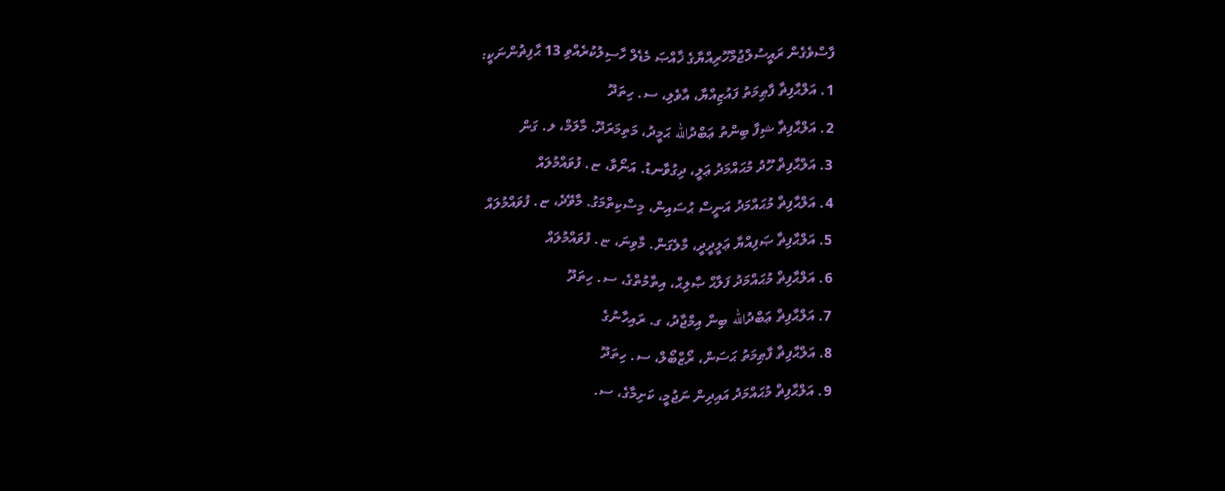ފާސްވެގެން ރައީސުލްޖުމްހޫރިއްޔާގެ ޚާއްޞަ މެޑެލް ހާސިލުކުރެއްވި 13 ޙާފިޡުންނަކީ:
1. އަލްޙާފިޡާ ފާޠިމަތު ފައުޒިއްޔާ، އާވެލި، ސ. ހިތަދޫ
2. އަލްޙާފިޡާ ޝިފާ ބިންތު ޢަބްދުالله ޙަމީދު، މަތިމަރަދޫ. މާލަމް، ލ. ގަން
3. އަލްޙާފިޡް ހޫދު މުޙައްމަދު ޢަލީ، ދިގުވާނޑު. އަނޯވާ، ޏ. ފުވައްމުލައް
4. އަލްޙާފިޡް މުޙައްމަދު އަނީސް ޙުސައިން، މިސްކިތްމަގު. މާވޭދެ، ޏ. ފުވައްމުލައް
5. އަލްޙާފިޡާ ޞަފިއްޔާ ޢަލީދީދީ، މާލެގަން. މާވިނަ، ޏ. ފުވައްމުލައް
6. އަލްޙާފިޡް މުޙައްމަދު ފަލާޙް ޞާލިޙް، އިތާމުތްގެ، ސ. ހިތަދޫ
7. އަލްޙާފިޡް ޢަބްދުالله ބިން އިމްޖާދު، ގ. ރައިހާނުގެ
8. އަލްޙާފިޡާ ފާޠިމަތު ޙަސަން، ރޯޒްބޯލް، ސ. ހިތަދޫ
9. އަލްޙާފިޡް މުޙައްމަދު އައިދިން ނަޖުމީ، ކަށިމާގެ، ސ.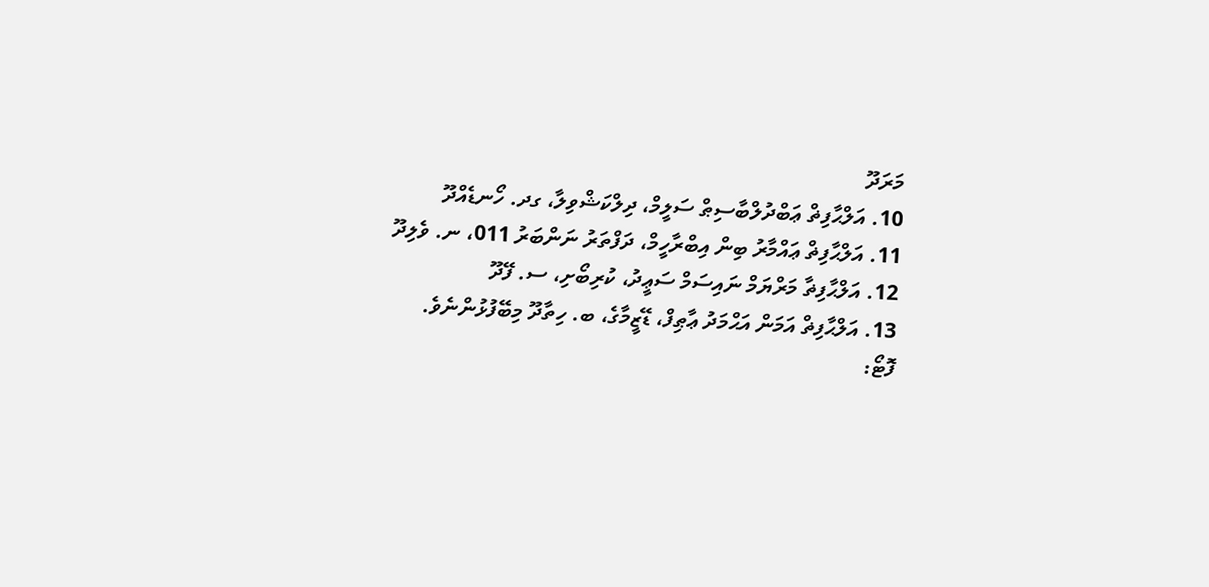މަރަދޫ
10. އަލްޙާފިޡް ޢަބްދުލްބާސިޠް ސަލީމް، ދިލްކަޝްވިލާ، ގދ. ހޯނޑެއްދޫ
11. އަލްޙާފިޡް ޢައްމާރު ބިން އިބްރާހީމް، ދަފްތަރު ނަންބަރު 011، ނ. ވެލިދޫ
12. އަލްޙާފިޡާ މަރްޔަމް ނައިސަމް ސަޢީދު، ކުރިބޯށި، ސ. ފޭދޫ
13. އަލްޙާފިޡް އަމަން އަޙްމަދު ޢާޠިފް، ޑޭޒީމާގެ، ބ. ހިތާދޫ މިބޭފުޅުންނެވެ.
ފޮޓޯ: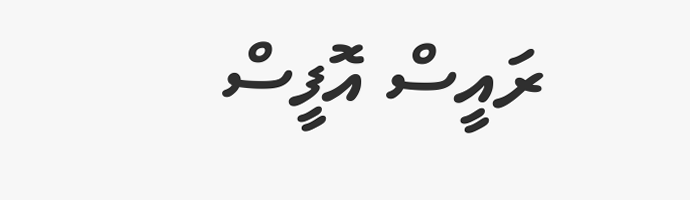ރައީސް އޮފީސް